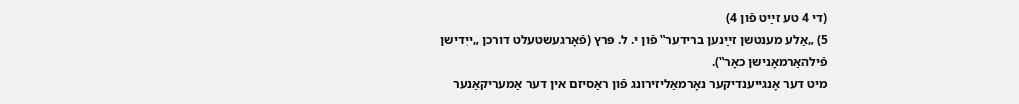(די 4 טע זײַט פֿון 4)
5) „אַלע מענטשן זײַנען ברידער‟ פֿון י. ל. פּרץ (פֿאָרגעשטעלט דורכן „ייִדישן פֿילהאַרמאָנישן כאָר‟).
מיט דער אָנגייענדיקער נאָרמאַליזירונג פֿון ראַסיזם אין דער אַמעריקאַנער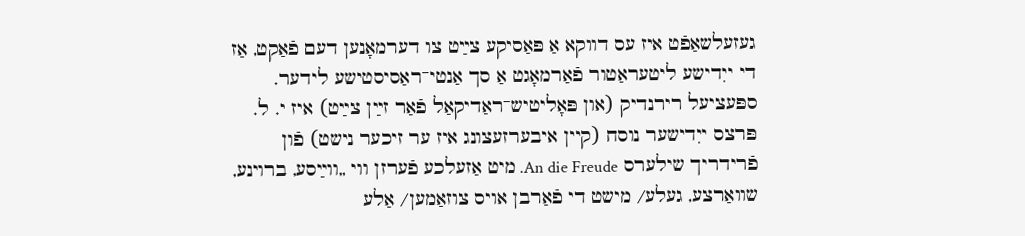געזעלשאַפֿט איז עס דווקא אַ פּאַסיקע צײַט צו דערמאָנען דעם פֿאַקט, אַז די ייִדישע ליטעראַטור פֿאַרמאָגט אַ סך אַנטי־ראַסיסטישע לידער. ספּעציעל רירנדיק (און פּאָליטיש־ראַדיקאַל פֿאַר זײַן צײַט) איז י. ל. פּרצס ייִדישער נוסח (קיין איבערזעצונג איז ער זיכער נישט) פֿון פֿרידריך שילערס An die Freude. מיט אַזעלכע פֿערזן ווי „ווײַסע, ברוינע, שוואַרצע, געלע/ מישט די פֿאַרבן אויס צוזאַמען/ אַלע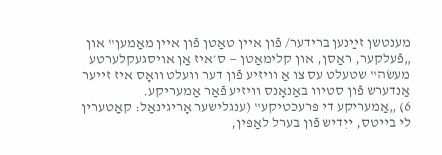מענטשן זײַנען ברידער/ פֿון איין טאַטן פֿון איין מאַמען‟ און „פֿעלקער, ראַסן, און קלימאַטן — ס׳איז אַן אויסגעקלערטע מעשׂה‟ שטעלט עס צו אַ וויזיע פֿון דער וועלט וואָס איז זייער אַנדערש פֿון סטיוו באַנאָנס וויזיע פֿאַר אַמעריקע.
6) „אַמעריקע די פּרעכטיקע‟ (ענגלישער אָריגינאַל: קאַטערין לי בייטס, ייִדיש פֿון בערל לאַפּין,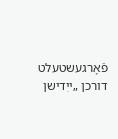פֿאָרגעשטעלט דורכן „ייִדישן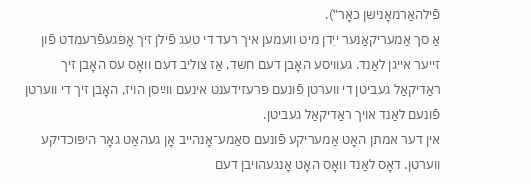פֿילהאַרמאָנישן כאָר‟).
אַ סך אַמעריקאַנער ייִדן מיט וועמען איך רעד די טעג פֿילן זיך אָפּגעפֿרעמדט פֿון זייער אייגן לאַנד. געוויסע האָבן דעם חשד, אַז צוליב דעם וואָס עס האָבן זיך ראַדיקאַל געביטן די ווערטן פֿונעם פּרעזידענט אינעם ווײַסן הויז, האָבן זיך די ווערטן פֿונעם לאַנד אויך ראַדיקאַל געביטן.
אין דער אמתן האָט אַמעריקע פֿונעם סאַמע־אָנהייב אָן געהאַט גאָר היפּוכדיקע ווערטן. דאָס לאַנד וואָס האָט אָנגעהויבן דעם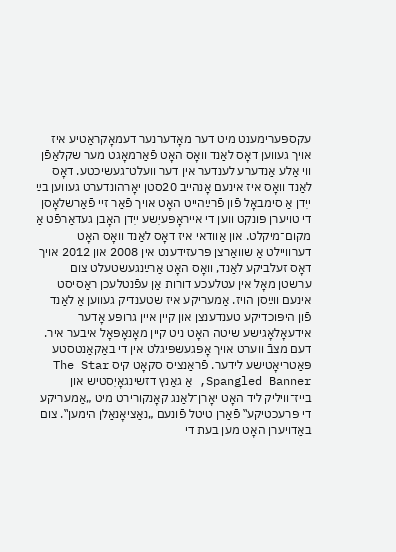עקספּערימענט מיט דער מאָדערנער דעמאָקראַטיע איז אויך געווען דאָס לאַנד וואָס האָט פֿאַרמאָגט מער שקלאַפֿן ווי אַלע אַנדערע לענדער אין דער וועלט־געשיכטע. דאָס לאַנד וואָס איז אינעם אָנהייב 20סטן יאָרהונדערט געווען בײַ ייִדן אַ סימבאָל פֿון פֿרײַהייט האָט אויך פֿאַר זיי פֿאַרשלאָסן די טויערן פּונקט ווען די אייראָפּעיִשע ייִדן האָבן געדאַרפֿט אַ מקום־מיקלט. און אַוודאי איז דאָס לאַנד וואָס האָט דערוויילט אַ שוואַרצן פּרעזידענט אין 2008 און 2012 אויך דאָס זעלביקע לאַנד, וואָס האָט אַרײַנגעשטעלט צום ערשטן מאָל אין עטלעכע דורות אַן עפֿנטלעכן ראַסיסט אינעם ווײַסן הויז. אַמעריקע איז שטענדיק געווען אַ לאַנד פֿון היפּוכדיקע טענדענצן און קיין איין גרופּע אָדער אידעאָלאָגישע שיטה האָט ניט קיין מאָנאָפּאָל איבער איר.
דעם מצבֿ ווערט אויך אָפּגעשפּיגלט אין די באַקאַנטסטע פּאַטריאָטישע לידער. פֿראַנציס סקאָט קיס The Star Spangled Banner, אַ גאַנץ דזשינגאָיִסטיש און בייז־וויליק ליד האָט יאָרן־לאַנג קאָנקורירט מיט „אַמעריקע די פּרעכטיקע‟ פֿאַרן טיטל פֿונעם „נאַציאָנאַלן הימען‟. צום באַדויערן האָט מען בעת די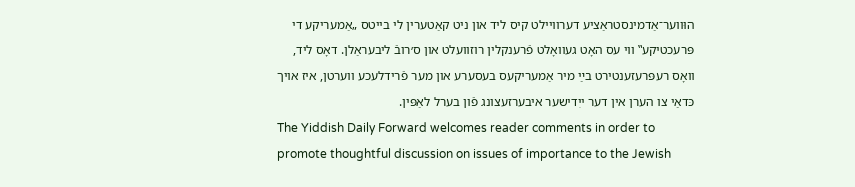הוּווער־אַדמינסטראַציע דערוויילט קיס ליד און ניט קאַטערין לי בייטס „אַמעריקע די פּרעכטיקע‟ ווי עס האָט געוואָלט פֿרענקלין רוזוועלט און ס׳רובֿ ליבעראַלן. דאָס ליד, וואָס רעפּרעזענטירט בײַ מיר אַמעריקעס בעסערע און מער פֿרידלעכע ווערטן, איז אויך כּדאַי צו הערן אין דער ייִדישער איבערזעצונג פֿון בערל לאַפּין.
The Yiddish Daily Forward welcomes reader comments in order to promote thoughtful discussion on issues of importance to the Jewish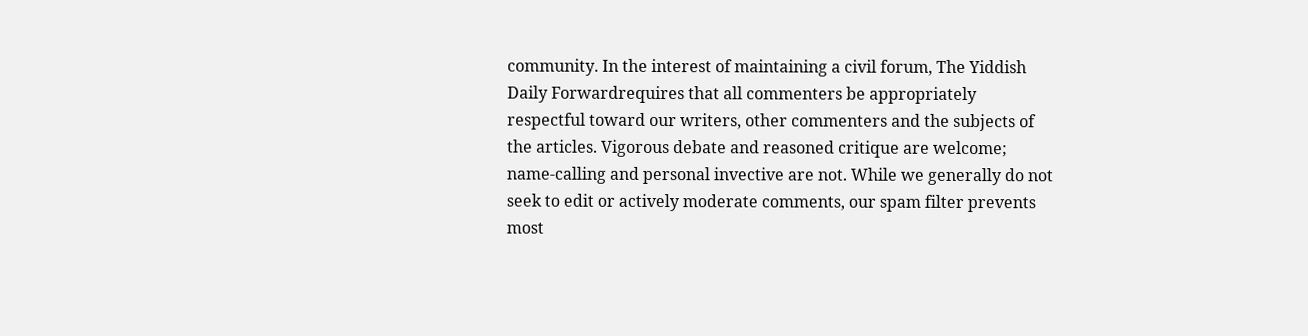community. In the interest of maintaining a civil forum, The Yiddish Daily Forwardrequires that all commenters be appropriately respectful toward our writers, other commenters and the subjects of the articles. Vigorous debate and reasoned critique are welcome; name-calling and personal invective are not. While we generally do not seek to edit or actively moderate comments, our spam filter prevents most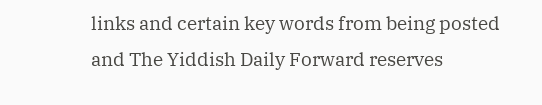links and certain key words from being posted and The Yiddish Daily Forward reserves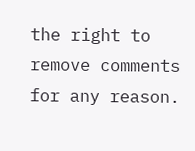the right to remove comments for any reason.